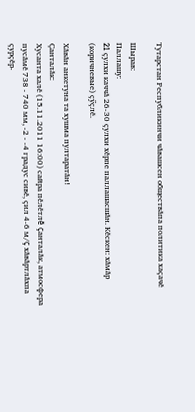Тутарстан Республикинчи чăвашсен обществăпа политика хаçачĕ

Шырав:
Паллашу:
21 çулхи каччă 26-30 çулхи хĕрпе паллашасшăн. Кĕскен: хăмăр (коричневые) çӳçлĕ.

Хăвăн анкетуна та хушма пултаратăн!
Çанталăк:
Хусанта халĕ (15.11.2011 16:00) сайра пĕлĕтлĕ çанталăк, атмосфера пусăмĕ 738 - 740 мм, -2 - -4 градус сивĕ, çил 4-6 м/ç хăвăртлăхпа çурçĕр-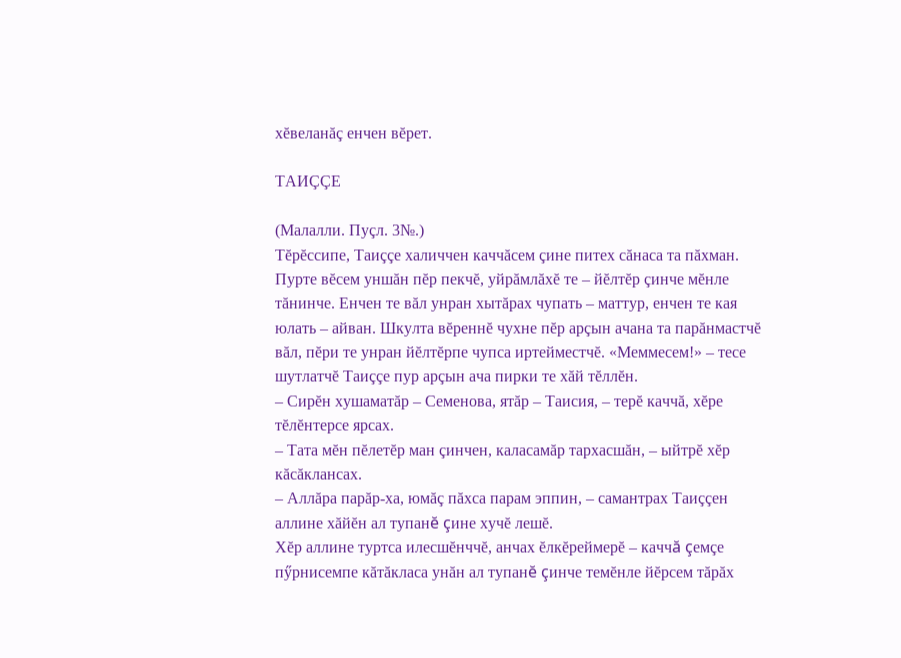хĕвеланăç енчен вĕрет.

ТАИÇÇЕ

(Малалли. Пуçл. 3№.)
Тĕрĕссипе, Таиççе халиччен каччăсем çине питех сăнаса та пăхман. Пурте вĕсем уншăн пĕр пекчĕ, уйрăмлăхĕ те – йĕлтĕр çинче мĕнле тăнинче. Енчен те вăл унран хытăрах чупать – маттур, енчен те кая юлать – айван. Шкулта вĕреннĕ чухне пĕр арçын ачана та парăнмастчĕ вăл, пĕри те унран йĕлтĕрпе чупса иртейместчĕ. «Меммесем!» – тесе шутлатчĕ Таиççе пур арçын ача пирки те хăй тĕллĕн.
– Сирĕн хушаматăр – Семенова, ятăр – Таисия, – терĕ каччă, хĕре тĕлĕнтерсе ярсах.
– Тата мĕн пĕлетĕр ман çинчен, каласамăр тархасшăн, – ыйтрĕ хĕр кăсăклансах.
– Аллăра парăр-ха, юмăç пăхса парам эппин, – самантрах Таиççен аллине хăйĕн ал тупанĕ çине хучĕ лешĕ.
Хĕр аллине туртса илесшĕнччĕ, анчах ĕлкĕреймерĕ – каччă çемçе пӳрнисемпе кăтăкласа унăн ал тупанĕ çинче темĕнле йĕрсем тăрăх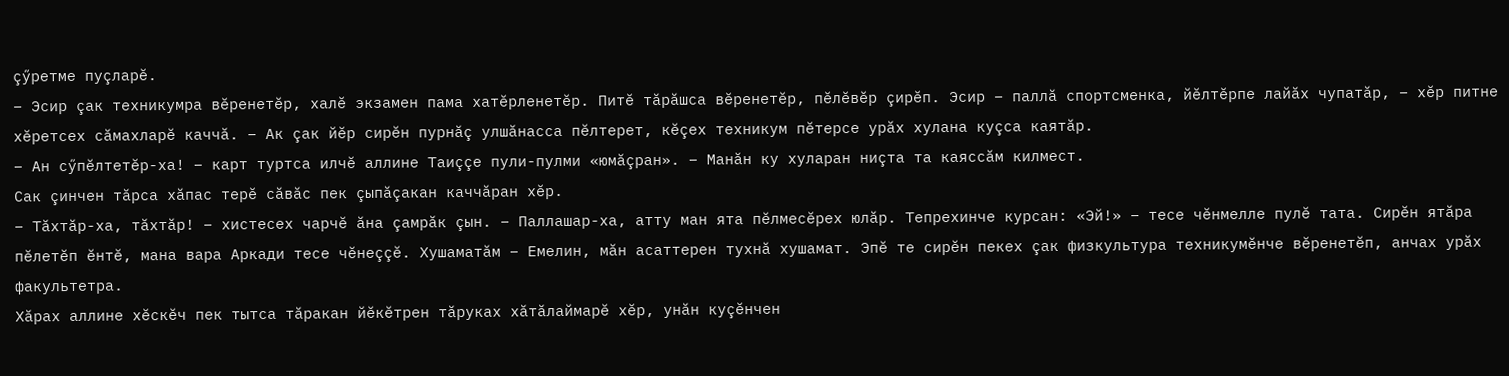çӳретме пуçларĕ.
– Эсир çак техникумра вĕренетĕр, халĕ экзамен пама хатĕрленетĕр. Питĕ тăрăшса вĕренетĕр, пĕлĕвĕр çирĕп. Эсир – паллă спортсменка, йĕлтĕрпе лайăх чупатăр, – хĕр питне хĕретсех сăмахларĕ каччă. – Ак çак йĕр сирĕн пурнăç улшăнасса пĕлтерет, кĕçех техникум пĕтерсе урăх хулана куçса каятăр.
– Ан сӳпĕлтетĕр-ха! – карт туртса илчĕ аллине Таиççе пули-пулми «юмăçран». – Манăн ку хуларан ниçта та каяссăм килмест.
Сак çинчен тăрса хăпас терĕ сăвăс пек çыпăçакан каччăран хĕр.
– Тăхтăр-ха, тăхтăр! – хистесех чарчĕ ăна çамрăк çын. – Паллашар-ха, атту ман ята пĕлмесĕрех юлăр. Тепрехинче курсан: «Эй!» – тесе чĕнмелле пулĕ тата. Сирĕн ятăра пĕлетĕп ĕнтĕ, мана вара Аркади тесе чĕнеççĕ. Хушаматăм – Емелин, мăн асаттерен тухнă хушамат. Эпĕ те сирĕн пекех çак физкультура техникумĕнче вĕренетĕп, анчах урăх факультетра.
Хăрах аллине хĕскĕч пек тытса тăракан йĕкĕтрен тăруках хăтăлаймарĕ хĕр, унăн куçĕнчен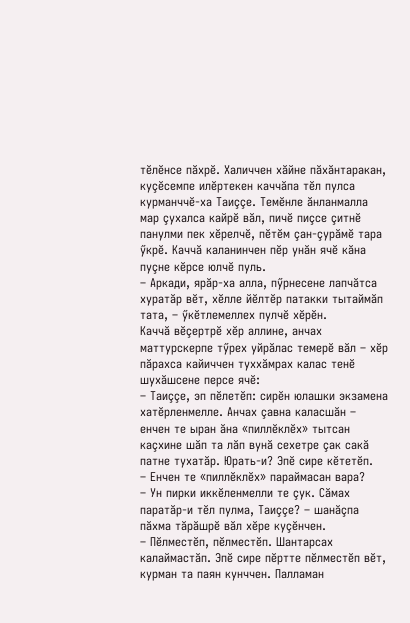тĕлĕнсе пăхрĕ. Халиччен хăйне пăхăнтаракан, куçĕсемпе илĕртекен каччăпа тĕл пулса курманччĕ-ха Таиççе. Темĕнле ăнланмалла мар çухалса кайрĕ вăл, пичĕ пиçсе çитнĕ панулми пек хĕрелчĕ, пĕтĕм çан-çурăмĕ тара ӳкрĕ. Каччă каланинчен пĕр унăн ячĕ кăна пуçне кĕрсе юлчĕ пуль.
– Аркади, ярăр-ха алла, пӳрнесене лапчăтса хуратăр вĕт, хĕлле йĕлтĕр патакки тытаймăп тата, – ӳкĕтлемеллех пулчĕ хĕрĕн.
Каччă вĕçертрĕ хĕр аллине, анчах маттурскерпе тӳрех уйрăлас темерĕ вăл – хĕр пăрахса кайиччен туххăмрах калас тенĕ шухăшсене персе ячĕ:
– Таиççе, эп пĕлетĕп: сирĕн юлашки экзамена хатĕрленмелле. Анчах çавна каласшăн – енчен те ыран ăна «пиллĕклĕх» тытсан каçхине шăп та лăп вунă сехетре çак сакă патне тухатăр. Юрать-и? Эпĕ сире кĕтетĕп.
– Енчен те «пиллĕклĕх» параймасан вара?
– Ун пирки иккĕленмелли те çук. Сăмах паратăр-и тĕл пулма, Таиççе? – шанăçпа пăхма тăрăшрĕ вăл хĕре куçĕнчен.
– Пĕлместĕп, пĕлместĕп. Шантарсах калаймастăп. Эпĕ сире пĕртте пĕлместĕп вĕт, курман та паян кунччен. Палламан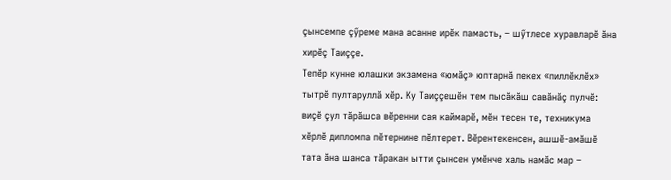çынсемпе çӳреме мана асанне ирĕк памасть, – шӳтлесе хуравларĕ ăна хирĕç Таиççе.
Тепĕр кунне юлашки экзамена «юмăç» юптарнă пекех «пиллĕклĕх» тытрĕ пултаруллă хĕр. Ку Таиççешĕн тем пысăкăш савăнăç пулчĕ: виçĕ çул тăрăшса вĕренни сая каймарĕ, мĕн тесен те, техникума хĕрлĕ дипломпа пĕтернине пĕлтерет. Вĕрентекенсен, ашшĕ-амăшĕ тата ăна шанса тăракан ытти çынсен умĕнче халь намăс мар –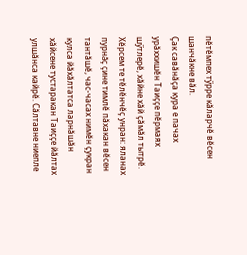пĕтĕмпех тӳрре кăларчĕ вĕсен шанчăкне вăл.
Çак савăнăçа кура е пачах урăххишĕн Таиççе пĕрмаях шӳтлерĕ, хăйне хăй çăмăл тытрĕ. Хĕрсем те тĕлĕнчĕç унран: яланах пурнăç çине тимлĕ пăхакан вĕсен тантăшĕ, час-часах нимĕн çукран кулса йăхăлтатса ларнăшăн хăйсене тустаракан Таиççе йăлтах улшăнса кайрĕ. Сăлтавне ниепле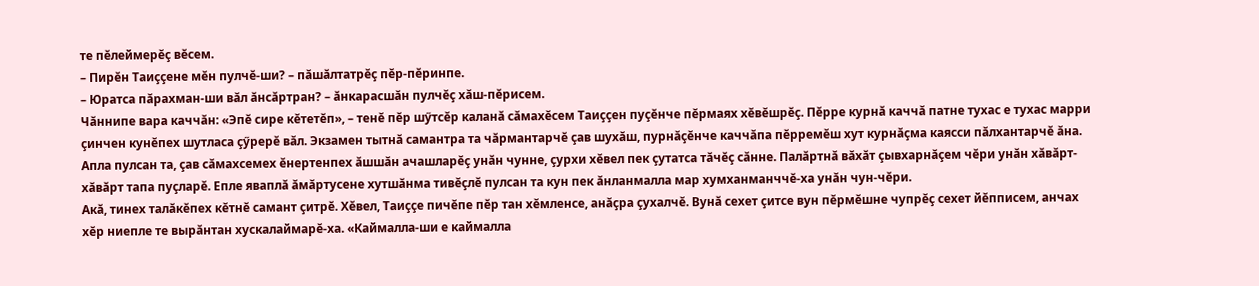те пĕлеймерĕç вĕсем.
– Пирĕн Таиççене мĕн пулчĕ-ши? – пăшăлтатрĕç пĕр-пĕринпе.
– Юратса пăрахман-ши вăл ăнсăртран? – ăнкарасшăн пулчĕç хăш-пĕрисем.
Чăннипе вара каччăн: «Эпĕ сире кĕтетĕп», – тенĕ пĕр шӳтсĕр каланă сăмахĕсем Таиççен пуçĕнче пĕрмаях хĕвĕшрĕç. Пĕрре курнă каччă патне тухас е тухас марри çинчен кунĕпех шутласа çӳрерĕ вăл. Экзамен тытнă самантра та чăрмантарчĕ çав шухăш, пурнăçĕнче каччăпа пĕрремĕш хут курнăçма каясси пăлхантарчĕ ăна.
Апла пулсан та, çав сăмахсемех ĕнертенпех ăшшăн ачашларĕç унăн чунне, çурхи хĕвел пек çутатса тăчĕç сăнне. Палăртнă вăхăт çывхарнăçем чĕри унăн хăвăрт-хăвăрт тапа пуçларĕ. Епле яваплă ăмăртусене хутшăнма тивĕçлĕ пулсан та кун пек ăнланмалла мар хумханманччĕ-ха унăн чун-чĕри.
Акă, тинех талăкĕпех кĕтнĕ самант çитрĕ. Хĕвел, Таиççе пичĕпе пĕр тан хĕмленсе, анăçра çухалчĕ. Вунă сехет çитсе вун пĕрмĕшне чупрĕç сехет йĕпписем, анчах хĕр ниепле те вырăнтан хускалаймарĕ-ха. «Каймалла-ши е каймалла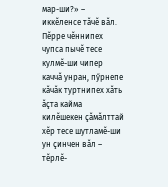мар-ши?» – иккĕленсе тăчĕ вăл. Пĕрре чĕннипех чупса пычĕ тесе кулмĕ-ши чипер каччă унран, пӳрнепе кăчăк туртнипех хăть ăçта кайма килĕшекен çăмăлттай хĕр тесе шутламĕ-ши ун çинчен вăл – тĕрлĕ-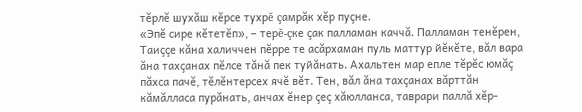тĕрлĕ шухăш кĕрсе тухрĕ çамрăк хĕр пуçне.
«Эпĕ сире кĕтетĕп», – терĕ-çке çак палламан каччă. Палламан тенĕрен, Таиççе кăна халиччен пĕрре те асăрхаман пуль маттур йĕкĕте, вăл вара ăна тахçанах пĕлсе тăнă пек туйăнать. Ахальтен мар епле тĕрĕс юмăç пăхса пачĕ, тĕлĕнтерсех ячĕ вĕт. Тен, вăл ăна тахçанах вăрттăн кăмăлласа пурăнать, анчах ĕнер çеç хăюлланса, таврари паллă хĕр-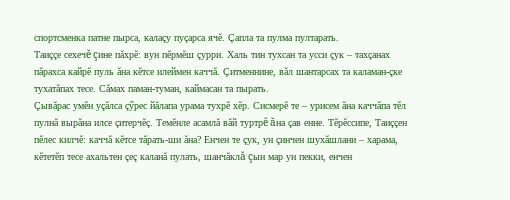спортсменка патне пырса, калаçу пуçарса ячĕ. Çапла та пулма пултарать.
Таиççе сехечĕ çине пăхрĕ: вун пĕрмĕш çурри. Халь тин тухсан та усси çук – тахçанах пăрахса кайрĕ пуль ăна кĕтсе илеймен каччă. Çитменнине, вăл шантарсах та каламан-çке тухатăпах тесе. Сăмах паман-туман, каймасан та пырать.
Çывăрас умĕн уçăлса çӳрес йăлапа урама тухрĕ хĕр. Сисмерĕ те – урисем ăна каччăпа тĕл пулнă вырăна илсе çитерчĕç. Темĕнле асамлă вăй туртрĕ ăна çав енне. Тĕрĕссипе, Таиççен пĕлес килчĕ: каччă кĕтсе тăрать-ши ăна? Енчен те çук, ун çинчен шухăшлани – харама, кĕтетĕп тесе ахальтен çеç каланă пулать, шанчăклă çын мар ун пекки, енчен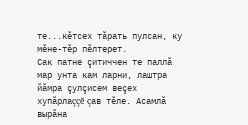те...кĕтсех тăрать пулсан, ку мĕне-тĕр пĕлтерет.
Сак патне çитиччен те паллă мар унта кам ларни, лаштра йăмра çулçисем веçех хупăрлаççĕ çав тĕле. Асамлă вырăна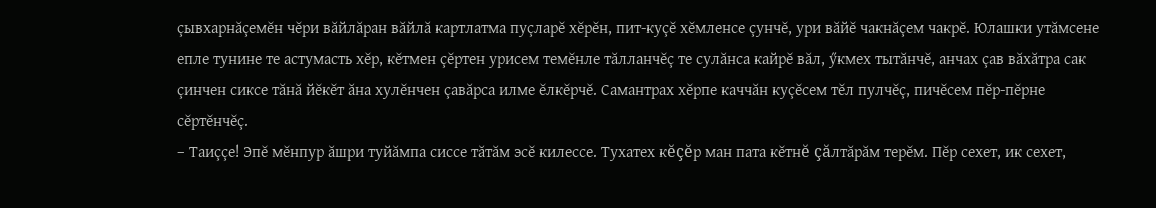çывхарнăçемĕн чĕри вăйлăран вăйлă картлатма пуçларĕ хĕрĕн, пит-куçĕ хĕмленсе çунчĕ, ури вăйĕ чакнăçем чакрĕ. Юлашки утăмсене епле тунине те астумасть хĕр, кĕтмен çĕртен урисем темĕнле тăлланчĕç те сулăнса кайрĕ вăл, ӳкмех тытăнчĕ, анчах çав вăхăтра сак çинчен сиксе тăнă йĕкĕт ăна хулĕнчен çавăрса илме ĕлкĕрчĕ. Самантрах хĕрпе каччăн куçĕсем тĕл пулчĕç, пичĕсем пĕр-пĕрне сĕртĕнчĕç.
– Таиççе! Эпĕ мĕнпур ăшри туйăмпа сиссе тăтăм эсĕ килессе. Тухатех кĕçĕр ман пата кĕтнĕ çăлтăрăм терĕм. Пĕр сехет, ик сехет,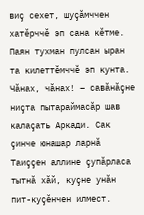виç сехет, шуçăмччен хатĕрччĕ эп сана кĕтме. Паян тухман пулсан ыран та килеттĕмччĕ эп кунта. Чăнах, чăнах! – савăнăçне ниçта пытараймасăр шав калаçать Аркади. Сак çинче юнашар ларнă Таиççен аллине çупăрласа тытнă хăй, куçне унăн пит-куçĕнчен илмест.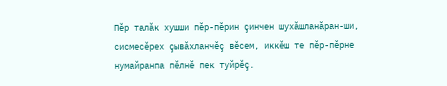Пĕр талăк хушши пĕр-пĕрин çинчен шухăшланăран-ши, сисмесĕрех çывăхланчĕç вĕсем, иккĕш те пĕр-пĕрне нумайранпа пĕлнĕ пек туйрĕç.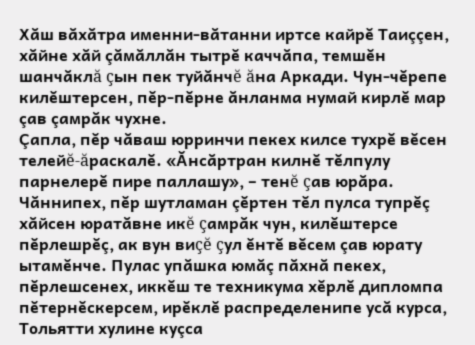Хăш вăхăтра именни-вăтанни иртсе кайрĕ Таиççен, хăйне хăй çăмăллăн тытрĕ каччăпа, темшĕн шанчăклă çын пек туйăнчĕ ăна Аркади. Чун-чĕрепе килĕштерсен, пĕр-пĕрне ăнланма нумай кирлĕ мар çав çамрăк чухне.
Çапла, пĕр чăваш юрринчи пекех килсе тухрĕ вĕсен телейĕ-ăраскалĕ. «Ăнсăртран килнĕ тĕлпулу парнелерĕ пире паллашу», – тенĕ çав юрăра. Чăннипех, пĕр шутламан çĕртен тĕл пулса тупрĕç хăйсен юратăвне икĕ çамрăк чун, килĕштерсе пĕрлешрĕç, ак вун виçĕ çул ĕнтĕ вĕсем çав юрату ытамĕнче. Пулас упăшка юмăç пăхнă пекех, пĕрлешсенех, иккĕш те техникума хĕрлĕ дипломпа пĕтернĕскерсем, ирĕклĕ распределенипе усă курса, Тольятти хулине куçса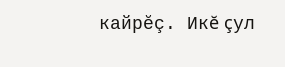кайрĕç. Икĕ çул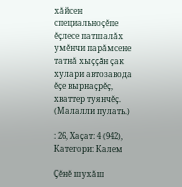хăйсен специальноçĕпе ĕçлесе патшалăх умĕнчи парăмсене татнă хыççăн çак хулари автозавода ĕçе вырнаçрĕç, хваттер туянчĕç.
(Малалли пулать.)

: 26, Хаçат: 4 (942), Категори: Калем

Çĕнĕ шухăш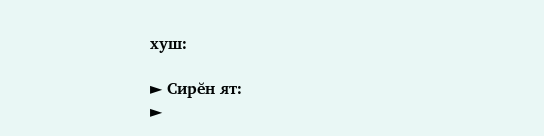хуш:

► Сирĕн ят:
►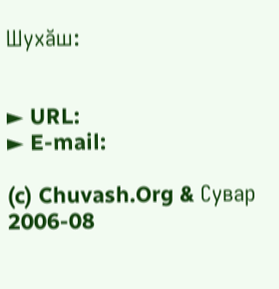Шухăш:


► URL:
► E-mail:

(c) Chuvash.Org & Сувар 2006-08